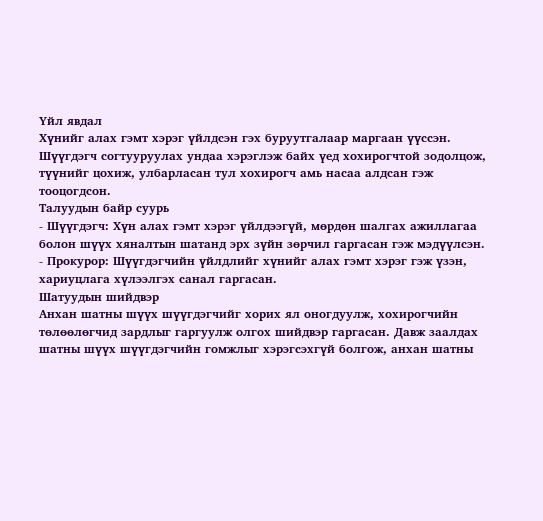Үйл явдал
Хүнийг алах гэмт хэрэг үйлдсэн гэх буруутгалаар маргаан үүссэн. Шүүгдэгч согтууруулах ундаа хэрэглэж байх үед хохирогчтой зодолцож, түүнийг цохиж, улбарласан тул хохирогч амь насаа алдсан гэж тооцогдсон.
Талуудын байр суурь
- Шүүгдэгч: Хүн алах гэмт хэрэг үйлдээгүй, мөрдөн шалгах ажиллагаа болон шүүх хяналтын шатанд эрх зүйн зөрчил гаргасан гэж мэдүүлсэн.
- Прокурор: Шүүгдэгчийн үйлдлийг хүнийг алах гэмт хэрэг гэж үзэн, хариуцлага хүлээлгэх санал гаргасан.
Шатуудын шийдвэр
Анхан шатны шүүх шүүгдэгчийг хорих ял оногдуулж, хохирогчийн төлөөлөгчид зардлыг гаргуулж олгох шийдвэр гаргасан. Давж заалдах шатны шүүх шүүгдэгчийн гомжлыг хэрэгсэхгүй болгож, анхан шатны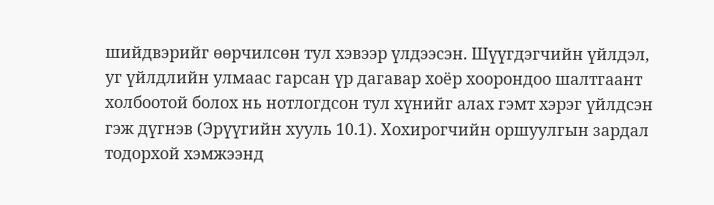шийдвэрийг өөрчилсөн тул хэвээр үлдээсэн. Шүүгдэгчийн үйлдэл, уг үйлдлийн улмаас гарсан үр дагавар хоёр хоорондоо шалтгаант холбоотой болох нь нотлогдсон тул хүнийг алах гэмт хэрэг үйлдсэн гэж дүгнэв (Эрүүгийн хууль 10.1). Хохирогчийн оршуулгын зардал тодорхой хэмжээнд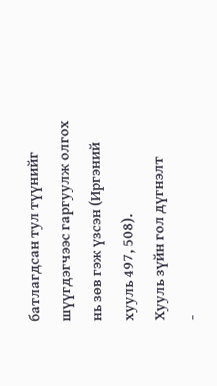батлагдсан тул түүнийг шүүгдэгчээс гаргуулж олгох нь зөв гэж үзсэн (Иргэний хууль 497, 508).
Хууль зүйн гол дүгнэлт
-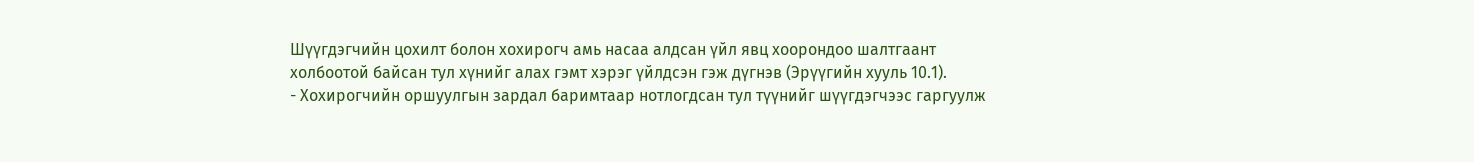Шүүгдэгчийн цохилт болон хохирогч амь насаа алдсан үйл явц хоорондоо шалтгаант холбоотой байсан тул хүнийг алах гэмт хэрэг үйлдсэн гэж дүгнэв (Эрүүгийн хууль 10.1).
- Хохирогчийн оршуулгын зардал баримтаар нотлогдсан тул түүнийг шүүгдэгчээс гаргуулж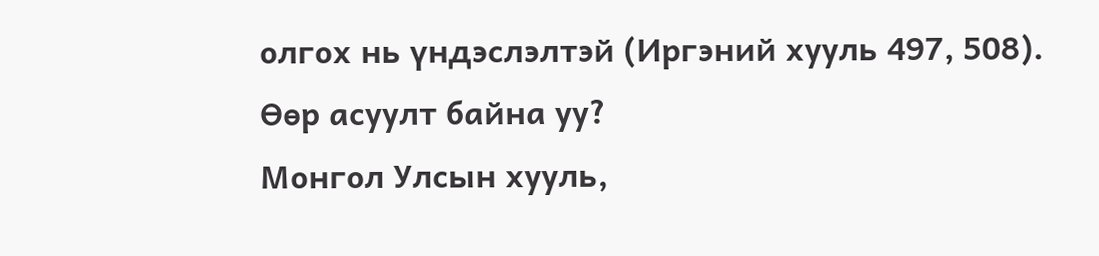олгох нь үндэслэлтэй (Иргэний хууль 497, 508).
Өөр асуулт байна уу?
Монгол Улсын хууль,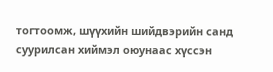тогтоомж, шүүхийн шийдвэрийн санд суурилсан хиймэл оюунаас хүссэн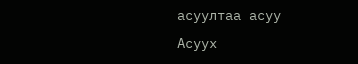асуултаа асуу
Асуух